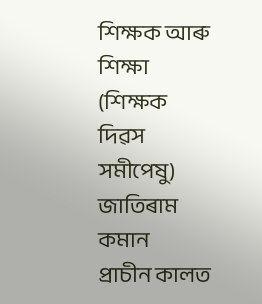শিক্ষক আৰু শিক্ষা
(শিক্ষক দিৱস সমীপেষু)
জাতিৰাম কমান
প্ৰাচীন কালত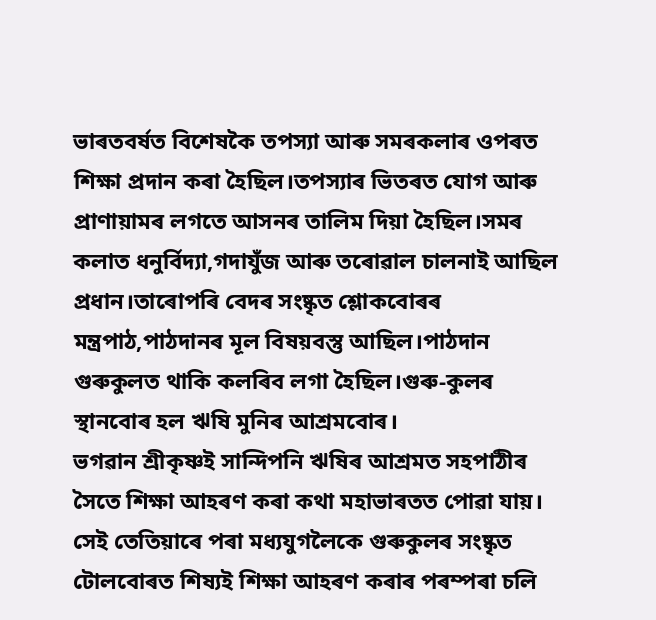ভাৰতবৰ্ষত বিশেষকৈ তপস্যা আৰু সমৰকলাৰ ওপৰত শিক্ষা প্ৰদান কৰা হৈছিল।তপস্যাৰ ভিতৰত যোগ আৰু প্ৰাণায়ামৰ লগতে আসনৰ তালিম দিয়া হৈছিল।সমৰ কলাত ধনুৰ্বিদ্যা,গদাযুঁজ আৰু তৰোৱাল চালনাই আছিল প্ৰধান।তাৰোপৰি বেদৰ সংষ্কৃত শ্লোকবোৰৰ মন্ত্ৰপাঠ,পাঠদানৰ মূল বিষয়বস্তু আছিল।পাঠদান গুৰুকুলত থাকি কলৰিব লগা হৈছিল।গুৰু-কুলৰ স্থানবোৰ হল ঋষি মুনিৰ আশ্ৰমবোৰ।
ভগৱান শ্ৰীকৃষ্ণই সান্দিপনি ঋষিৰ আশ্ৰমত সহপাঠীৰ সৈতে শিক্ষা আহৰণ কৰা কথা মহাভাৰতত পোৱা যায়।
সেই তেতিয়াৰে পৰা মধ্যযুগলৈকে গুৰুকুলৰ সংষ্কৃত টোলবোৰত শিষ্যই শিক্ষা আহৰণ কৰাৰ পৰম্পৰা চলি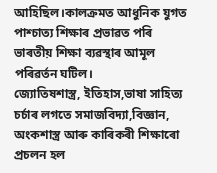আহিছিল।কালক্ৰমত আধুনিক যুগত পাশ্চাত্য শিক্ষাৰ প্ৰভাৱত পৰি ভাৰতীয় শিক্ষা ব্যৱস্থাৰ আমূল পৰিৱৰ্তন ঘটিল।
জ্যোতিষশাস্ত্ৰ, ইতিহাস,ভাষা সাহিত্য চৰ্চাৰ লগতে সমাজবিদ্যা,বিজ্ঞান,
অংকশাস্ত্ৰ আৰু কাৰিকৰী শিক্ষাৰো প্ৰচলন হল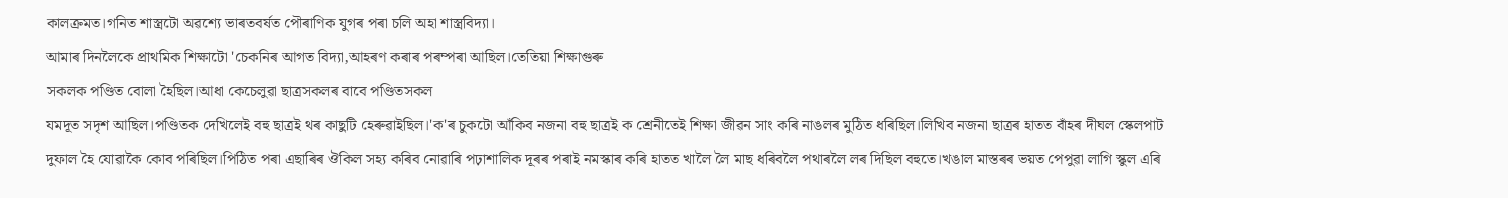কালক্ৰমত।গনিত শাস্ত্ৰটো অৱশ্যে ভাৰতবৰ্ষত পৌৰাণিক যুগৰ পৰা চলি অহা শাস্ত্ৰবিদ্যা।
আমাৰ দিনলৈকে প্ৰাথমিক শিক্ষাটো 'চেকনিৰ আগত বিদ্যা,আহৰণ কৰাৰ পৰম্পৰা আছিল।তেতিয়া শিক্ষাগুৰু
সকলক পণ্ডিত বোলা হৈছিল।আধা কেচেলুৱা ছাত্ৰসকলৰ বাবে পণ্ডিতসকল
যমদূত সদৃশ আছিল।পণ্ডিতক দেখিলেই বহু ছাত্ৰই থৰ কাছুটি হেৰুৱাইছিল।'ক'ৰ চুকটো আঁকিব নজনা বহু ছাত্ৰই ক শ্ৰেনীতেই শিক্ষা জীৱন সাং কৰি নাঙলৰ মুঠিত ধৰিছিল।লিখিব নজনা ছাত্ৰৰ হাতত বাঁহৰ দীঘল স্কেলপাট দুফাল হৈ যোৱাকৈ কোব পৰিছিল।পিঠিত পৰা এছাৰিৰ ঔকিল সহ্য কৰিব নোৱাৰি পঢ়াশালিক দূৰৰ পৰাই নমস্কাৰ কৰি হাতত খালৈ লৈ মাছ ধৰিবলৈ পথাৰলৈ লৰ দিছিল বহুতে।খঙাল মাস্তৰৰ ভয়ত পেপুৱা লাগি স্কুল এৰি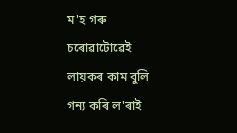ম'হ গৰু চৰোৱাটোৱেই লায়কৰ কাম বুলি গন্য কৰি ল'ৰাই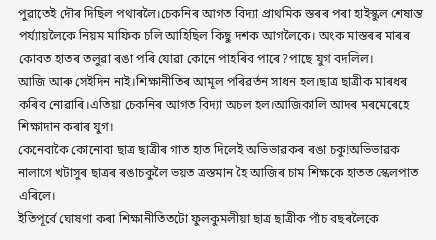পুৱাতেই দৌৰ দিছিল পথাৰলৈ।চেকনিৰ আগত বিদ্যা প্ৰাথমিক স্তৰৰ পৰা হাইস্কুল শেষান্ত পৰ্য্যায়লৈকে নিয়ম মাফিক চলি আহিছিল কিছু দশক আগলৈকে। অংক মাস্তৰৰ মাৰৰ কোবত হাতৰ তলুৱা ৰঙা পৰি যোৱা কোনে পাহৰিব পাৰে?পাছে যুগ বদলিল।
আজি আৰু সেইদিন নাই।শিক্ষানীতিৰ আমূল পৰিৱৰ্তন সাধন হল।ছাত্ৰ ছাত্ৰীক মাৰধৰ কৰিব নোৱাৰি।এতিয়া চেকনিৰ আগত বিদ্যা অচল হল।আজিকালি আদৰ মৰমেৰেহে শিক্ষাদান কৰাৰ যুগ।
কেনেবাকৈ কোনোবা ছাত্ৰ ছাত্ৰীৰ গাত হাত দিলেই অভিভাৱকৰ ৰঙা চকু!অভিভাৱক নালাগে খটাসুৰ ছাত্ৰৰ ৰঙাচকুলৈ ভয়ত ত্ৰস্তমান হৈ আজিৰ চাম শিক্ষকে হাতত স্কেলপাত এৰিলে।
ইতিপূৰ্বে ঘোষণা কৰা শিক্ষানীতিতটো ফুলকুমলীয়া ছাত্ৰ ছাত্ৰীক পাঁচ বছৰলৈকে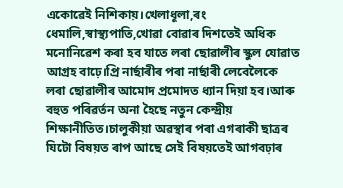একোৱেই নিশিকায়।খেলাধূলা,ৰং ধেমালি,স্বাস্থ্যপাতি,খোৱা বোৱাৰ দিশতেই অধিক মনোনিৱেশ কৰা হব যাতে লৰা ছোৱালীৰ স্কুল যোৱাত আগ্ৰহ বাঢ়ে।প্ৰি নাৰ্ছাৰীৰ পৰা নাৰ্ছাৰী লেবেলৈকে লৰা ছোৱালীৰ আমোদ প্ৰমোদত ধ্যান দিয়া হব।আৰু বহুত পৰিৱৰ্তন অনা হৈছে নতুন কেন্দ্ৰীয় শিক্ষানীতিত।চালুকীয়া অৱস্থাৰ পৰা এগৰাকী ছাত্ৰৰ যিটো বিষয়ত ৰাপ আছে সেই বিষয়তেই আগবঢ়াৰ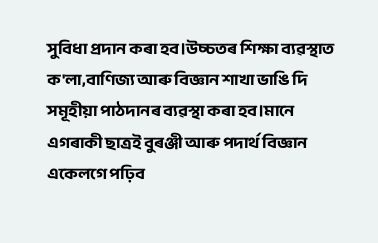সুবিধা প্ৰদান কৰা হব।উচ্চতৰ শিক্ষা ব্যৱস্থাত ক'লা,বাণিজ্য আৰু বিজ্ঞান শাখা ভাঙি দি সমূহীয়া পাঠদানৰ ব্যৱস্থা কৰা হব।মানে এগৰাকী ছাত্ৰই বুৰঞ্জী আৰু পদাৰ্থ বিজ্ঞান একেলগে পঢ়িব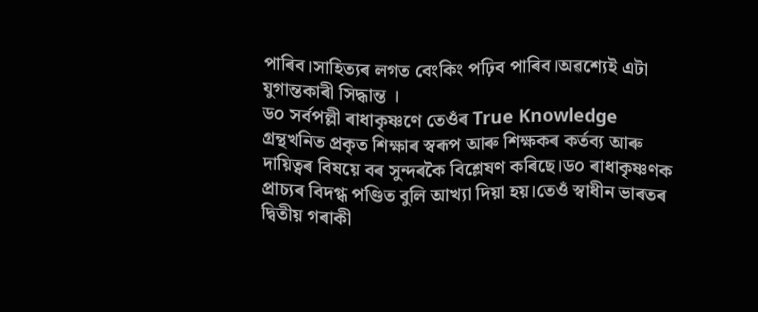পাৰিব।সাহিত্যৰ লগত বেংকিং পঢ়িব পাৰিব।অৱশ্যেই এটা যুগান্তকাৰী সিদ্ধান্ত ।
ড০ সৰ্বপল্লী ৰাধাকৃষ্ণণে তেওঁৰ True Knowledge গ্ৰন্থখনিত প্ৰকৃত শিক্ষাৰ স্বৰূপ আৰু শিক্ষকৰ কৰ্তব্য আৰু দায়িত্বৰ বিষয়ে বৰ সুন্দৰকৈ বিশ্লেষণ কৰিছে।ড০ ৰাধাকৃষ্ণণক প্ৰাচ্যৰ বিদগ্ধ পণ্ডিত বুলি আখ্যা দিয়া হয়।তেওঁ স্বাধীন ভাৰতৰ দ্বিতীয় গৰাকী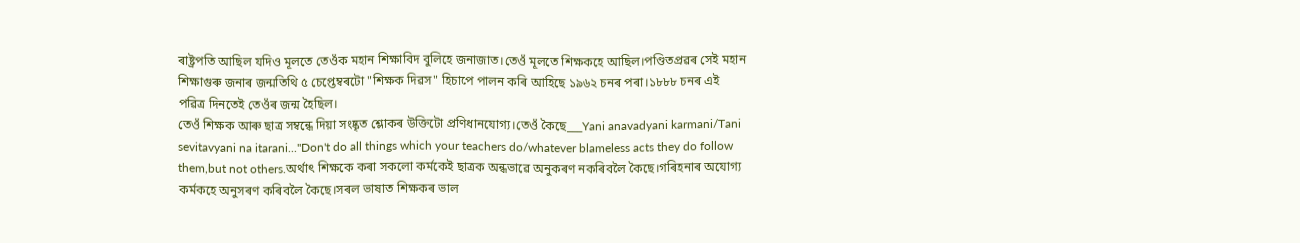ৰাষ্ট্ৰপতি আছিল যদিও মূলতে তেওঁক মহান শিক্ষাবিদ বুলিহে জনাজাত।তেওঁ মূলতে শিক্ষকহে আছিল।পণ্ডিতপ্ৰৱৰ সেই মহান শিক্ষাগুৰু জনাৰ জন্মতিথি ৫ চেপ্তেম্বৰটো "শিক্ষক দিৱস" হিচাপে পালন কৰি আহিছে ১৯৬২ চনৰ পৰা।১৮৮৮ চনৰ এই পৱিত্ৰ দিনতেই তেওঁৰ জন্ম হৈছিল।
তেওঁ শিক্ষক আৰু ছাত্ৰ সম্বন্ধে দিয়া সংষ্কৃত শ্লোকৰ উক্তিটো প্ৰণিধানযোগ্য।তেওঁ কৈছে___Yani anavadyani karmani/Tani sevitavyani na itarani..."Don't do all things which your teachers do/whatever blameless acts they do follow them,but not others.অৰ্থাৎ শিক্ষকে কৰা সকলো কৰ্মকেই ছাত্ৰক অন্ধভাৱে অনুকৰণ নকৰিবলৈ কৈছে।গৰিহনাৰ অযোগ্য কৰ্মকহে অনুসৰণ কৰিবলৈ কৈছে।সৰল ভাষাত শিক্ষকৰ ভাল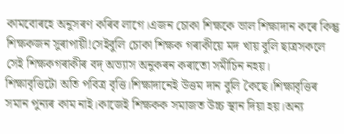কামবোৰহে অনুসৰণ কৰিব লাগে।এজন চোকা শিক্ষকে ভাল শিক্ষাদান কৰে কিন্তু শিক্ষকজন সুৰাপায়ী!সেইবুলি চোকা শিক্ষক গৰাকীয়ে মদ খায় বুলি ছাত্ৰসকলে সেই শিক্ষকগৰাকীৰ বদ্ অভ্যাস অনুকৰন কৰাতো সমীচিন নহয়।
শিক্ষাবৃত্তিটো অতি পবিত্ৰ বৃত্তি।শিক্ষাদানেই উত্তম দান বুলি কৈছে।শিক্ষাবৃত্তিৰ সমান পুন্যৰ কাম নাই।কাজেই শিক্ষকক সমাজত উচ্চ স্থান দিয়া হয়।অন্য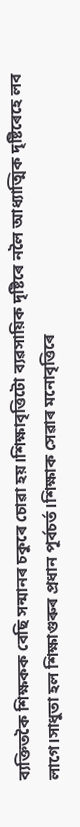ব্যক্তিতকৈ শিক্ষকক বেছি সন্মানৰ চকুৰে চোৱা হয়।শিক্ষাবৃত্তিটো ব্যৱসায়িক দৃষ্টিৰে নলৈ আধ্যাত্মিক দৃষ্টিৰেহে লব লাগে।সাধুতা হল শিক্ষাগুৰুৰ প্ৰধান পূৰ্বচৰ্ত।শিক্ষাক সেৱাৰ মনোবৃত্তিৰে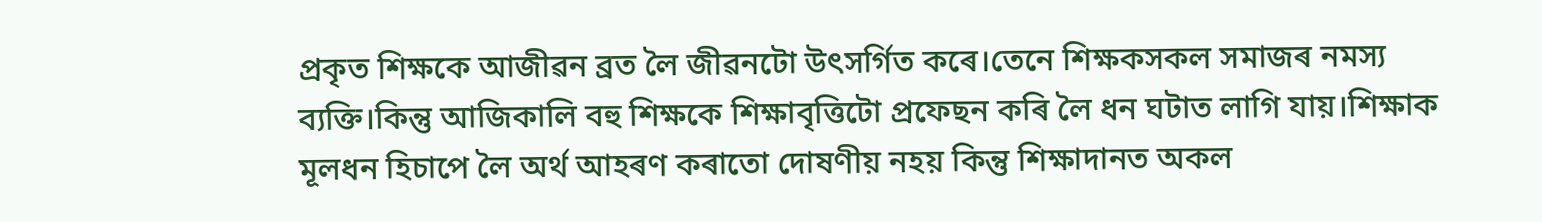প্ৰকৃত শিক্ষকে আজীৱন ব্ৰত লৈ জীৱনটো উৎসৰ্গিত কৰে।তেনে শিক্ষকসকল সমাজৰ নমস্য ব্যক্তি।কিন্তু আজিকালি বহু শিক্ষকে শিক্ষাবৃত্তিটো প্ৰফেছন কৰি লৈ ধন ঘটাত লাগি যায়।শিক্ষাক মূলধন হিচাপে লৈ অৰ্থ আহৰণ কৰাতো দোষণীয় নহয় কিন্তু শিক্ষাদানত অকল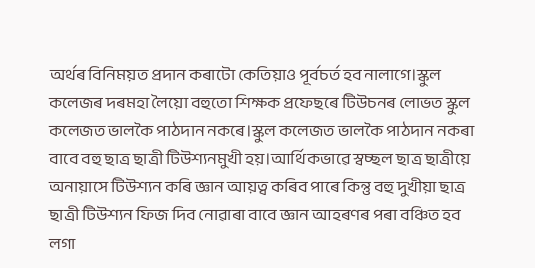অৰ্থৰ বিনিময়ত প্ৰদান কৰাটো কেতিয়াও পূৰ্বচৰ্ত হব নালাগে।স্কুল কলেজৰ দৰমহা লৈয়ো বহুতো শিক্ষক প্ৰফেছৰে টিউচনৰ লোভত স্কুল কলেজত ভালকৈ পাঠদান নকৰে।স্কুল কলেজত ভালকৈ পাঠদান নকৰা বাবে বহু ছাত্ৰ ছাত্ৰী টিউশ্যনমুখী হয়।আৰ্থিকভাৱে স্বচ্ছল ছাত্ৰ ছাত্ৰীয়ে অনায়াসে টিউশ্যন কৰি জ্ঞান আয়ত্ব কৰিব পাৰে কিন্তু বহু দুখীয়া ছাত্ৰ ছাত্ৰী টিউশ্যন ফিজ দিব নোৱাৰা বাবে জ্ঞান আহৰণৰ পৰা বঞ্চিত হব লগা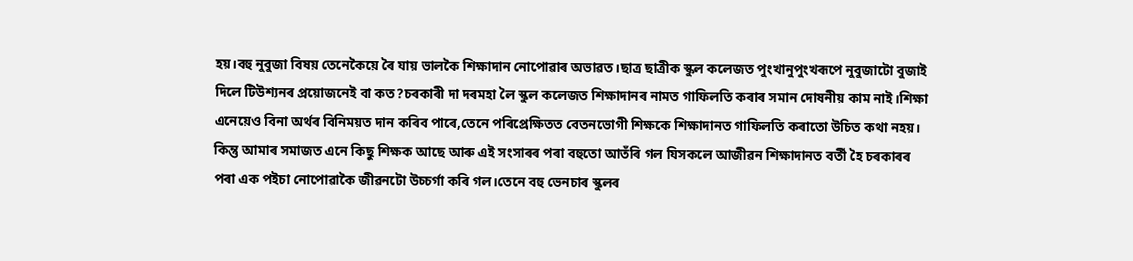হয়।বহু নুবুজা বিষয় তেনেকৈয়ে ৰৈ যায় ভালকৈ শিক্ষাদান নোপোৱাৰ অভাৱত।ছাত্ৰ ছাত্ৰীক স্কুল কলেজত পুংখানুপুংখৰূপে নুবুজাটো বুজাই দিলে টিউশ্যনৰ প্ৰয়োজনেই বা কত?চৰকাৰী দা দৰমহা লৈ স্কুল কলেজত শিক্ষাদানৰ নামত গাফিলতি কৰাৰ সমান দোষনীয় কাম নাই।শিক্ষা এনেয়েও বিনা অৰ্থৰ বিনিময়ত দান কৰিব পাৰে,তেনে পৰিপ্ৰেক্ষিতত বেতনভোগী শিক্ষকে শিক্ষাদানত গাফিলতি কৰাতো উচিত কথা নহয়।
কিন্তু আমাৰ সমাজত এনে কিছু শিক্ষক আছে আৰু এই সংসাৰৰ পৰা বহুতো আতঁৰি গল যিসকলে আজীৱন শিক্ষাদানত বৰ্তী হৈ চৰকাৰৰ পৰা এক পইচা নোপোৱাকৈ জীৱনটো উচ্চৰ্গা কৰি গল।তেনে বহু ভেনচাৰ স্কুলৰ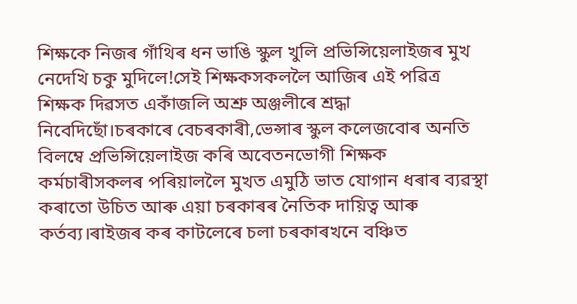শিক্ষকে নিজৰ গাঁথিৰ ধন ভাঙি স্কুল খুলি প্ৰভিন্সিয়েলাইজৰ মুখ নেদেখি চকু মুদিলে!সেই শিক্ষকসকললৈ আজিৰ এই পৱিত্ৰ শিক্ষক দিৱসত একাঁজলি অশ্ৰু অঞ্জলীৰে শ্ৰদ্ধা নিবেদিছোঁ।চৰকাৰে বেচৰকাৰী,ভেন্সাৰ স্কুল কলেজবোৰ অনতি বিলম্বে প্ৰভিন্সিয়েলাইজ কৰি অবেতনভোগী শিক্ষক কৰ্মচাৰীসকলৰ পৰিয়াললৈ মুখত এমুঠি ভাত যোগান ধৰাৰ ব্যৱস্থা কৰাতো উচিত আৰু এয়া চৰকাৰৰ নৈতিক দায়িত্ব আৰু কৰ্তব্য।ৰাইজৰ কৰ কাটলেৰে চলা চৰকাৰখনে বঞ্চিত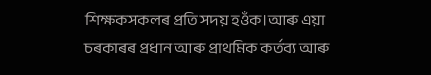শিক্ষকসকলৰ প্ৰতি সদয় হওঁক।আৰু এয়া চৰকাৰৰ প্ৰধান আৰু প্ৰাথমিক কৰ্তব্য আৰু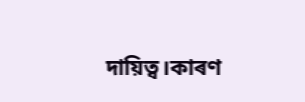দায়িত্ব।কাৰণ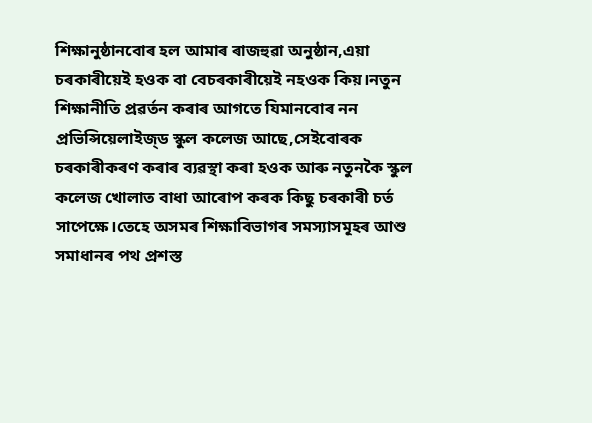শিক্ষানুষ্ঠানবোৰ হল আমাৰ ৰাজহুৱা অনুষ্ঠান,এয়া চৰকাৰীয়েই হওক বা বেচৰকাৰীয়েই নহওক কিয়।নতুন শিক্ষানীতি প্ৰৱৰ্তন কৰাৰ আগতে যিমানবোৰ নন প্ৰভিন্সিয়েলাইজ্ড স্কুল কলেজ আছে,সেইবোৰক চৰকাৰীকৰণ কৰাৰ ব্যৱস্থা কৰা হওক আৰু নতুনকৈ স্কুল কলেজ খোলাত বাধা আৰোপ কৰক কিছু চৰকাৰী চৰ্ত সাপেক্ষে।তেহে অসমৰ শিক্ষাবিভাগৰ সমস্যাসমূহৰ আশু সমাধানৰ পথ প্ৰশস্ত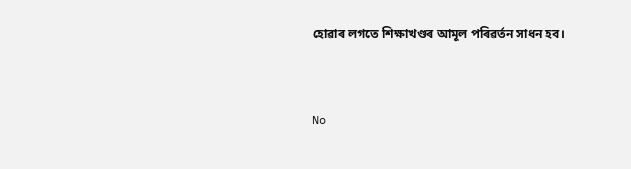হোৱাৰ লগতে শিক্ষাখণ্ডৰ আমূল পৰিৱৰ্তন সাধন হব।


No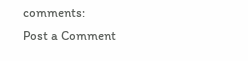comments:
Post a Comment